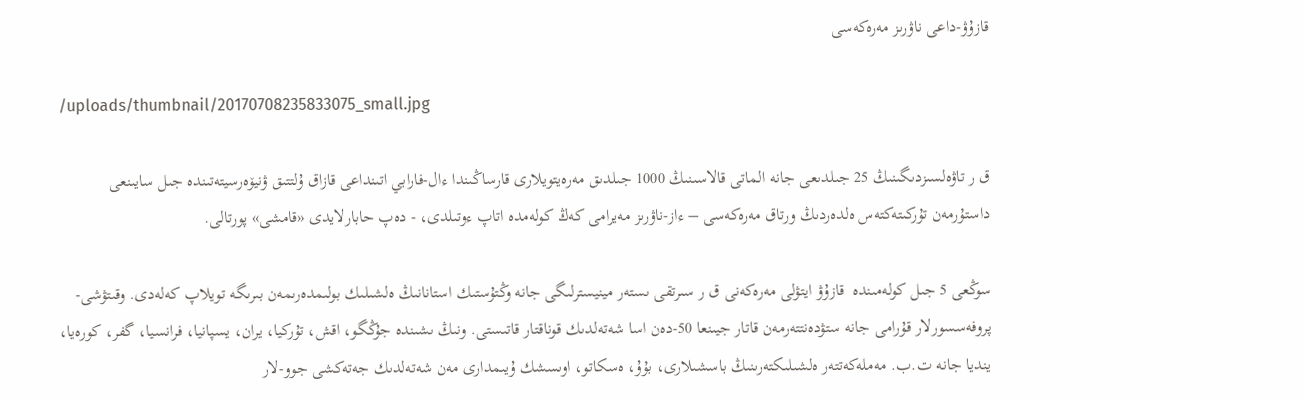قازۇۋ-داعى ناۋرىز مەرەكەسى

/uploads/thumbnail/20170708235833075_small.jpg

ق ر تاۋەلسىزدىگىنىڭ 25 جىلدىعى جانە الماتى قالاسىنىڭ 1000 جىلدىق مەرەيتويلارى قارساڭىندا ءال-فارابي اتىنداعى قازاق ۇلتتىق ۋنيۆەرسيتەتىندە جىل سايىنعى داستۇرمەن تۇركىتەكتەس ەلدەردىڭ ورتاق مەرەكەسى – ءاز-ناۋرىز مەيرامى كەڭ كولەمدە اتاپ ءوتىلدى، - دەپ حابارلايدى «قامشى» پورتالى.

سوڭعى 5 جىل كولەمىندە  قازۇۋ ايتۋلى مەرەكەنى ق ر سىرتقى ىستەر مينيسترلىگى جانە وڭتۇستىك استانانىڭ ەلشىلىك بولىمدەرىمەن بىرىگە تويلاپ كەلەدى. وقىتۋشى-پروفەسسورلار قۇرامى جانە ستۋدەنتتەرمەن قاتار جيىنعا 50-دەن اسا شەتەلدىك قوناقتار قاتىستى. ونىڭ ىشىندە جۇڭگو، اقش، تۇركيا، يران، يسپانيا، فرانسيا، گفر، كورەيا، ينديا جانە ت.ب. مەملەكەتتەر ەلشىلىكتەرىنىڭ باسشىلارى، بۇۇ، ەسكاتو، اوىسشك ۇيىمدارى مەن شەتەلدىك جەتەكشى جوو-لار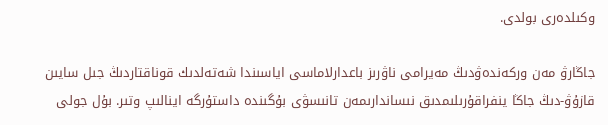وكىلدەرى بولدى.

جاڭارۋ مەن وركەندەۋدىڭ مەيرامى ناۋرىز باعدارلاماسى اياسىندا شەتەلدىك قوناقتاردىڭ جىل سايىن قازۇۋ-دىڭ جاڭا ينفراقۇرىلىمدىق نىساندارىمەن تانىسۋى بۇگىندە داستۇرگە اينالىپ وتىر. بۇل جولى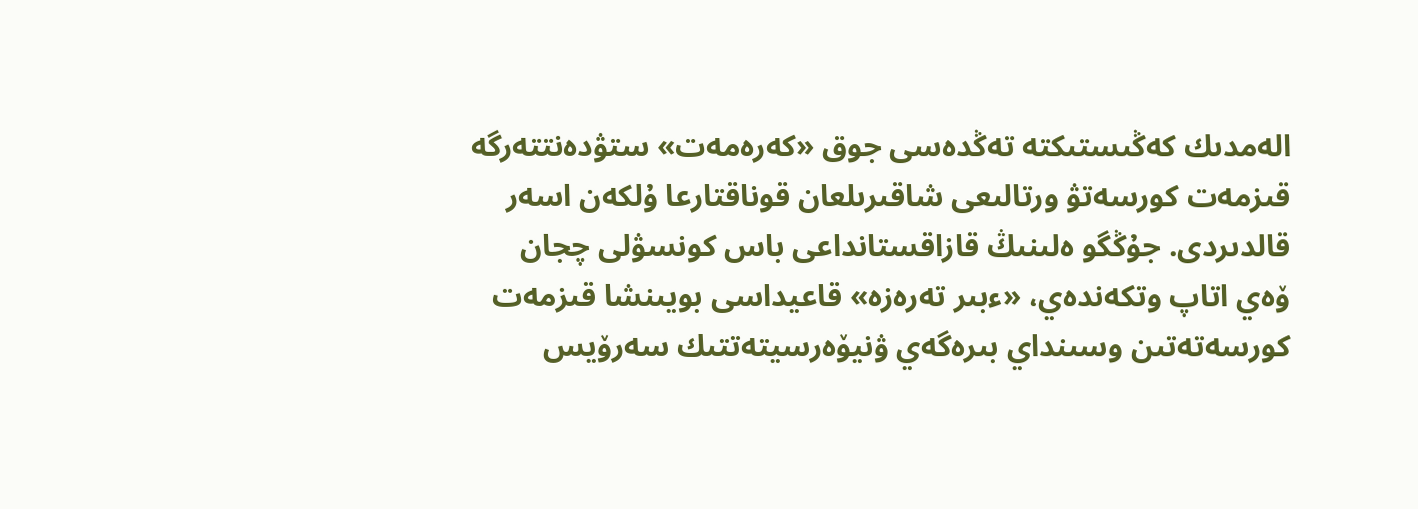الەمدىك كەڭىستىكتە تەڭدەسى جوق «كەرەمەت» ستۋدەنتتەرگە قىزمەت كورسەتۋ ورتالىعى شاقىرىلعان قوناقتارعا ۇلكەن اسەر قالدىردى. جۇڭگو ەلىنىڭ قازاقستانداعى باس كونسۋلى چجان ۆەي اتاپ وتكەندەي، «ءبىر تەرەزە» قاعيداسى بويىنشا قىزمەت كورسەتەتىن وسىنداي بىرەگەي ۋنيۆەرسيتەتتىك سەرۆيس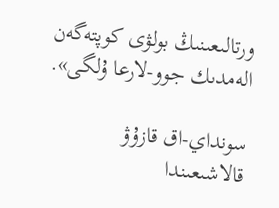ورتالىعىنىڭ بولۋى كوپتەگەن الەمدىك جوو-لارعا ۇلگى».

سونداي-اق قازۇۋ قالاشىعىندا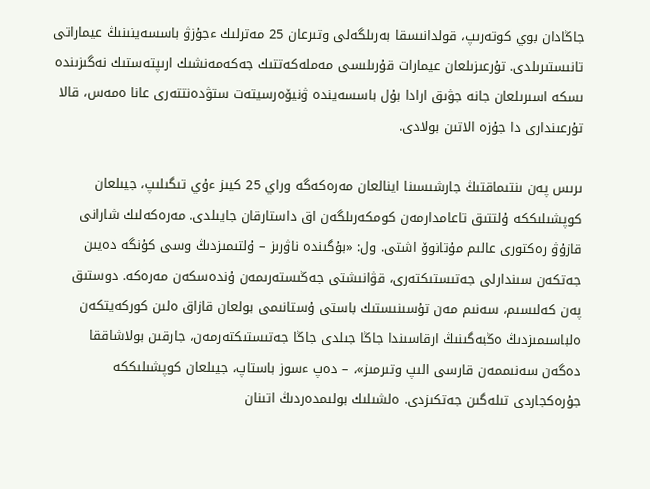جاڭادان بوي كوتەرىپ، قولدانىسقا بەرىلگەلى وتىرعان 25 مەترلىك ءجۇزۋ باسسەينىنىڭ عيماراتى تانىستىرىلدى. تۇرعىزىلعان عيمارات قۇرىلىسى مەملەكەتتىك جەكەمەنشىك ارىپتەستىك نەگىزىندە  ىسكە اسىرىلعان جانە جۋىق ارادا بۇل باسسەيندە ۋنيۆەرسيتەت ستۋدەنتتەرى عانا ەمەس، قالا تۇرعىندارى دا جۇزە الاتىن بولادى.

ىرىس پەن ىنتىماقتىڭ جارشىسىنا اينالعان مەرەكەگە وراي 25 كيىز ءۇي تىگىلىپ، جيىلعان كوپشىلىككە ۇلتتىق تاعامدارمەن كومكەرىلگەن اق داستارقان جايىلدى. مەرەكەلىك شارانى قازۇۋ رەكتورى عالىم مۇتانوۆ اشتى. ول: «بۇگىندە ناۋرىز – ۇلتىمىزدىڭ وسى كۇنگە دەيىن جەتكەن سىندارلى جەتىستىكتەرى، قۋانىشتى جەڭىستەرىمەن ۇندەسكەن مەرەكە. دوستىق پەن كەلىسىم، سەنىم مەن تۇسىنىستىك باستى ۇستانىمى بولعان قازاق ەلىن كوركەيتكەن ەلباسىمىزدىڭ ەڭبەگىنىڭ ارقاسىندا جاڭا جىلدى جاڭا جەتىستىكتەرمەن، جارقىن بولاشاققا دەگەن سەنىممەن قارسى الىپ وتىرمىز»، – دەپ ءسوز باستاپ، جيىلعان كوپشىلىككە جۇرەكجاردى تىلەگىن جەتكىزدى. ەلشىلىك بولىمدەردىڭ اتىنان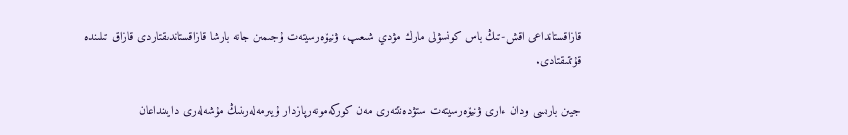قازاقستانداعى اقش-تىڭ باس كونسۋلى مارك مۋدي شىعىپ، ۋنيۆەرسيتەت ۇجىمىن جانە بارشا قازاقستاندىقتاردى قازاق تىلىندە قۇتتىقتادى.

جيىن بارىسى ودان ءارى ۋنيۆەرسيتەت ستۋدەنتتەرى مەن كوركەمونەرپازدار ۇيىرمەلەرىنىڭ مۇشەلەرى دايىنداعان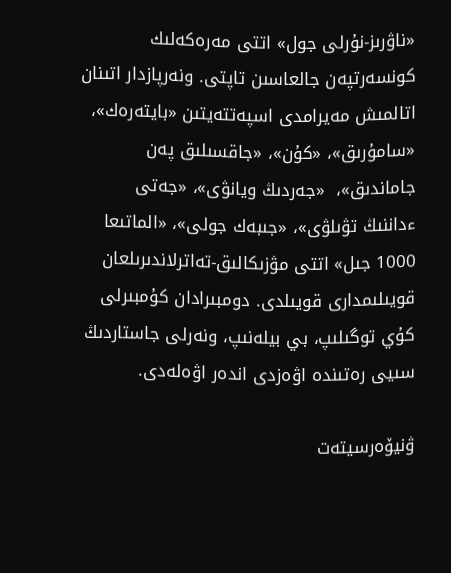«ناۋرىز-نۇرلى جول» اتتى مەرەكەلىك كونسەرتپەن جالعاسىن تاپتى. ونەرپازدار اتىنان اتالمىش مەيرامدى اسپەتتەيتىن «بايتەرەك»، «سامۇرىق»، «كۇن»، «جاقسىلىق پەن جاماندىق»،  «جەردىڭ ويانۋى»، «جەتى ءداننىڭ تۋىلۋى»، «جىبەك جولى»، «الماتىعا 1000 جىل» اتتى مۋزىكالىق-تەاترلاندىرىلعان قويىلىمدارى قويىلدى. دومبىرادان كۇمبىرلى كۇي توگىلىپ، بي بيلەنىپ، ونەرلى جاستاردىڭ سىيى رەتىندە اۋەزدى اندەر اۋەلەدى.

ۋنيۆەرسيتەت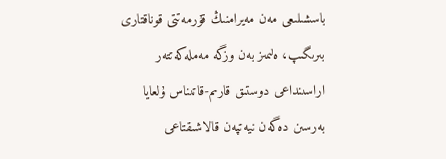باسشىلىعى مەن مەيرامنىڭ قۇرمەتتى قوناقتارى بىرىگىپ، ەلىمىز بەن وزگە مەملەكەتتەر اراسىنداعى دوستىق قارىم-قاتىناس ۇلعايا بەرسىن دەگەن نيەتپەن قالاشىقتاعى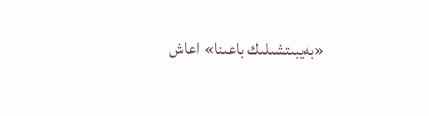«بەيبىتشىلىك باعىنا» اعاش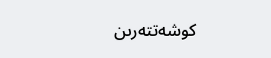كوشەتتەرىن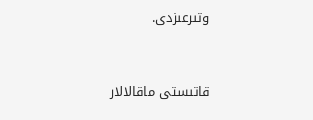وتىرعىزدى.



قاتىستى ماقالالار